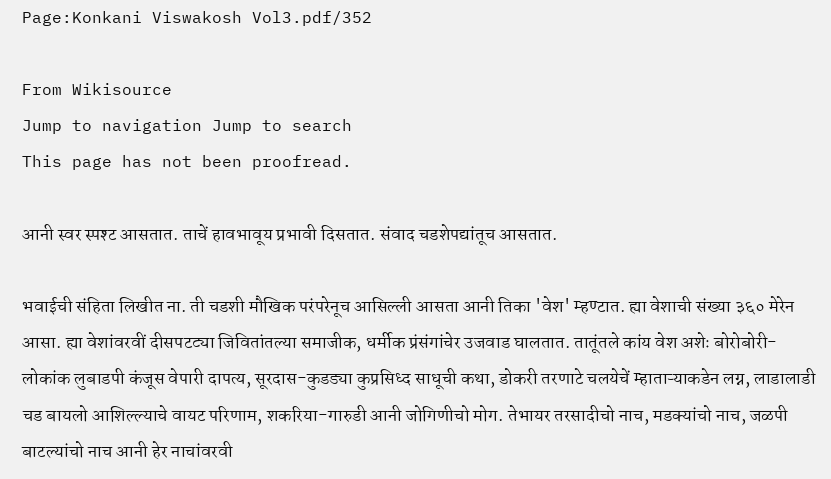Page:Konkani Viswakosh Vol3.pdf/352

From Wikisource
Jump to navigation Jump to search
This page has not been proofread.

आनी स्वर स्पश्ट आसतात. ताचें हावभावूय प्रभावी दिसतात. संवाद चडशेपद्यांतूच आसतात.

भवाईची संहिता लिखीत ना. ती चडशी मौखिक परंपरेनूच आसिल्ली आसता आनी तिका 'वेश' म्हण्टात. ह्या वेशाची संख्या ३६० मेरेन आसा. ह्या वेशांवरवीं दीसपटट्या जिवितांतल्या समाजीक, धर्मीक प्रंसंगांचेर उजवाड घालतात. तातूंतले कांय वेश अशेः बोरोबोरी-लोकांक लुबाडपी कंजूस वेपारी दापत्य, सूरदास-कुडड्या कुप्रसिध्द साधूची कथा, डोकरी तरणाटे चलयेचें म्हाताऱ्याकडेन लग्न, लाडालाडी चड बायलो आशिल्ल्याचे वायट परिणाम, शकरिया-गारुडी आनी जोगिणीचो मोग. तेभायर तरसादीचो नाच, मडक्यांचो नाच, जळपी बाटल्यांचो नाच आनी हेर नाचांवरवी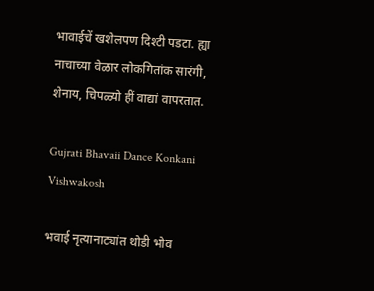भावाईचें खशेलपण दिश्टी पडटा. ह्या नाचाच्या वेळार लोकगितांक सारंगी, शेनाय, चिपळ्यो हीं वाद्यां वापरतात.

Gujrati Bhavaii Dance Konkani Vishwakosh

भवाई नृत्यानाट्यांत थोडी भोव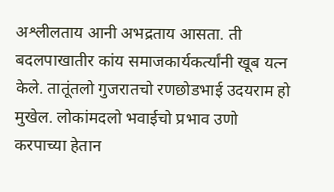अश्लीलताय आनी अभद्रताय आसता. ती बदलपाखातीर कांय समाजकार्यकर्त्यांनी खूब यत्न केले. तातूंतलो गुजरातचो रणछोडभाई उदयराम हो मुखेल. लोकांमदलो भवाईचो प्रभाव उणो करपाच्या हेतान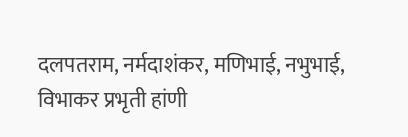दलपतराम, नर्मदाशंकर, मणिभाई, नभुभाई, विभाकर प्रभृती हांणी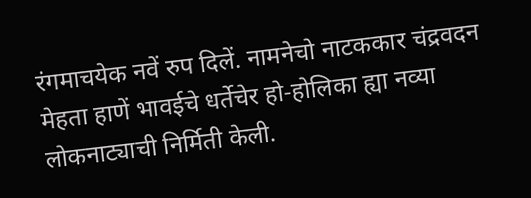रंगमाचयेक नवें रुप दिलें. नामनेचो नाटककार चंद्रवदन मेहता हाणें भावईचे धर्तेचेर हो-होलिका ह्या नव्या लोकनाट्याची निर्मिती केली.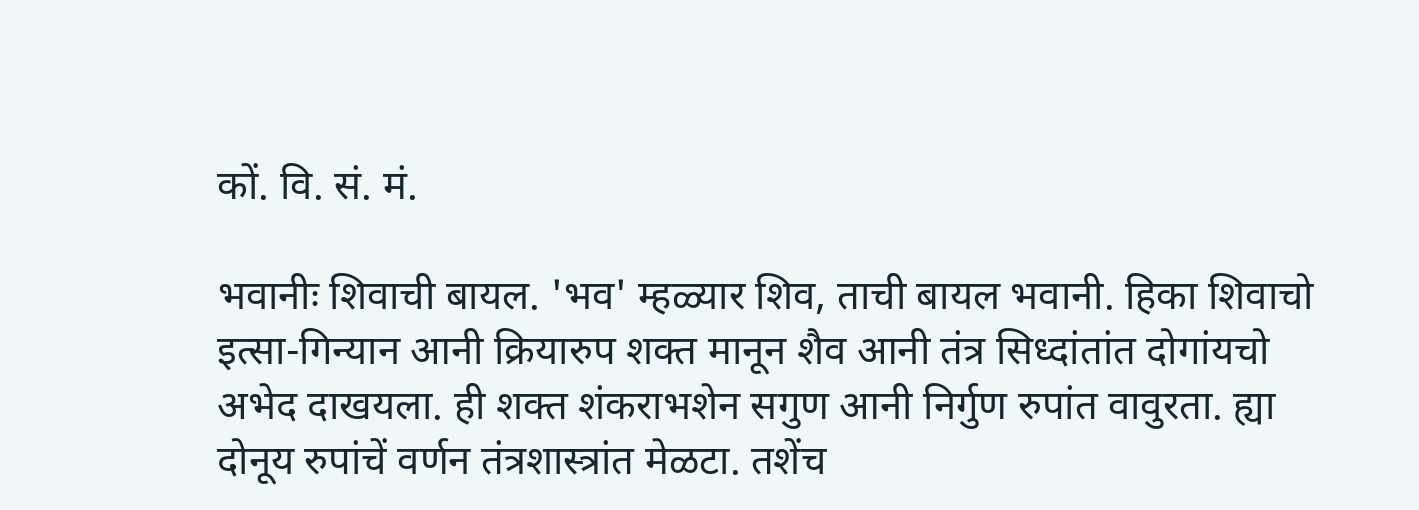कों. वि. सं. मं.

भवानीः शिवाची बायल. 'भव' म्हळ्यार शिव, ताची बायल भवानी. हिका शिवाचो इत्सा-गिन्यान आनी क्रियारुप शक्त मानून शैव आनी तंत्र सिध्दांतांत दोगांयचो अभेद दाखयला. ही शक्त शंकराभशेन सगुण आनी निर्गुण रुपांत वावुरता. ह्या दोनूय रुपांचें वर्णन तंत्रशास्त्रांत मेळटा. तशेंच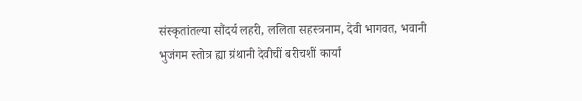संस्कृतांतल्या सौंदर्य लहरी, ललिता सहस्त्रनाम, देवी भागवत, भवानी भुजंगम स्तोत्र ह्या ग्रंथानी देवीचीं बरीचशीं कार्यां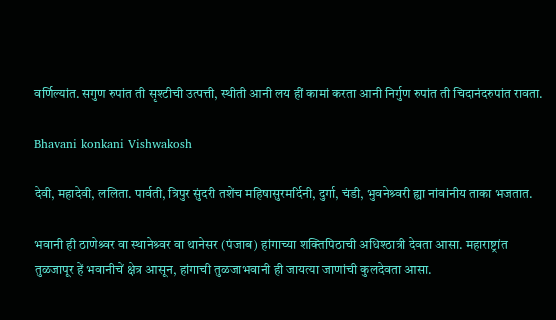वर्णिल्यांत. सगुण रुपांत ती सृश्टीची उत्पत्ती, स्थीती आनी लय हीं कामां करता आनी निर्गुण रुपांत ती चिदानंदरुपांत रावता.

Bhavani konkani Vishwakosh

देवी, महादेवी, ललिता. पार्वती, त्रिपुर सुंदरी तशेंच महिषासुरमर्दिनी, दुर्गा, चंडी, भुवनेश्र्वरी ह्या नांवांनीय ताका भजतात.

भवानी ही ठाणेश्र्वर वा स्थानेश्र्वर वा थानेसर (पंजाब) हांगाच्या शक्तिपिठाची अधिश्ठात्री देवता आसा. महाराष्ट्रांत तुळजापूर हें भवानीचें क्षेत्र आसून, हांगाची तुळजाभवानी ही जायत्या जाणांची कुलदेवता आसा.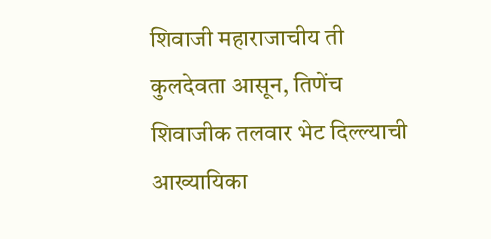शिवाजी महाराजाचीय ती कुलदेवता आसून, तिणेंच शिवाजीक तलवार भेट दिल्ल्याची आख्यायिका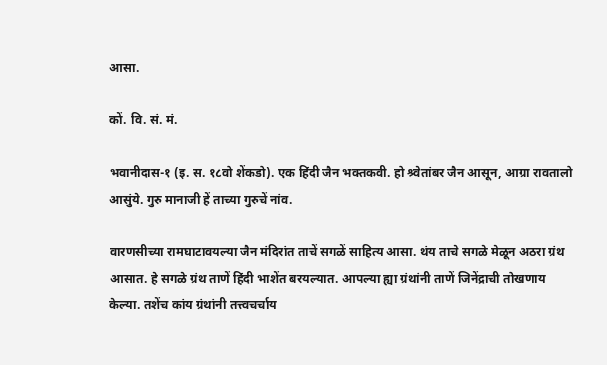आसा.

कों. वि. सं. मं.

भवानीदास-१ (इ. स. १८वो शेंकडो). एक हिंदी जैन भक्तकवी. हो श्र्वेतांबर जैन आसून, आग्रा रावतालो आसुंये. गुरु मानाजी हें ताच्या गुरुचें नांव.

वारणसीच्या रामघाटावयल्या जैन मंदिरांत ताचें सगळें साहित्य आसा. थंय ताचे सगळे मेळून अठरा ग्रंथ आसात. हे सगळे ग्रंथ ताणें हिंदी भाशेंत बरयल्यात. आपल्या ह्या ग्रंथांनी ताणें जिनेंद्राची तोखणाय केल्या. तशेंच कांय ग्रंथांनी तत्त्वचर्चाय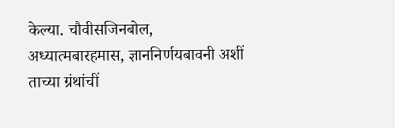केल्या. चौवीसजिनबोल, अध्यात्मबारहमास, ज्ञाननिर्णयबावनी अशीं ताच्या ग्रंथांचीं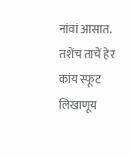नांवां आसात. तशेंच ताचें हेर कांय स्फूट लिखाणूय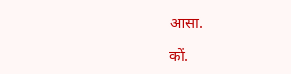आसा.

कों.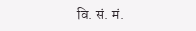वि. सं. मं.